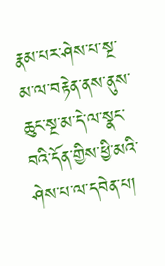རྣམ་པར་ཤེས་པ་སྔ་མ་ལ་བརྟེན་ནས་ནུས་ཆུང་སྔ་མ་དེ་ལ་སྣང་བའི་དོན་གྱིས་ཕྱི་མའི་ཤེས་པ་ལ་དབེན་པ།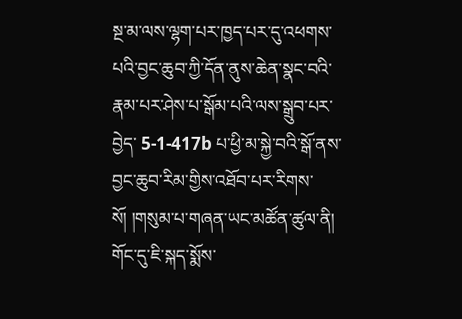སྔ་མ་ལས་ལྷག་པར་ཁྱད་པར་དུ་འཕགས་པའི་བྱང་ཆུབ་ཀྱི་དོན་ནུས་ཆེན་སྣང་བའི་རྣམ་པར་ཤེས་པ་སྒོམ་པའི་ལས་སྒྲུབ་པར་བྱེད་ 5-1-417b པ་ཕྱི་མ་སྐྱེ་བའི་སྒོ་ནས་བྱང་ཆུབ་རིམ་གྱིས་འཐོབ་པར་རིགས་སོ། །གསུམ་པ་གཞན་ཡང་མཚོན་ཚུལ་ནི། གོང་དུ་ཇི་སྐད་སྨོས་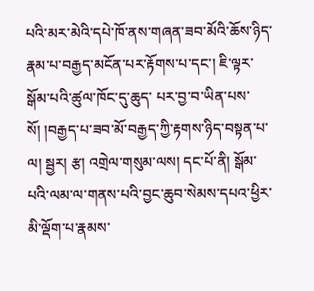པའི་མར་མེའི་དཔེ་ཁོ་ནས་གཞན་ཟབ་མོའི་ཆོས་ཉིད་རྣམ་པ་བརྒྱད་མངོན་པར་རྟོགས་པ་དང་། ཇི་ལྟར་སྒོམ་པའི་ཚུལ་ཁོང་དུ་ཆུད་ པར་བྱ་བ་ཡིན་པས་སོ། །བརྒྱད་པ་ཟབ་མོ་བརྒྱད་ཀྱི་རྟགས་ཉིད་བསྟན་པ་ལ། སྦྱར། རྩ། འགྲེལ་གསུམ་ལས། དང་པོ་ནི། སྒོམ་པའི་ལམ་ལ་གནས་པའི་བྱང་ཆུབ་སེམས་དཔའ་ཕྱིར་མི་ལྡོག་པ་རྣམས་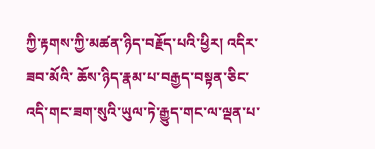ཀྱི་རྟགས་ཀྱི་མཚན་ཉིད་བརྗོད་པའི་ཕྱིར། འདིར་ཟབ་མོའི་ ཆོས་ཉིད་རྣམ་པ་བརྒྱད་བསྟན་ཅིང་འདི་གང་ཟག་སུའི་ཡུལ་ཏེ་རྒྱུད་གང་ལ་ལྡན་པ་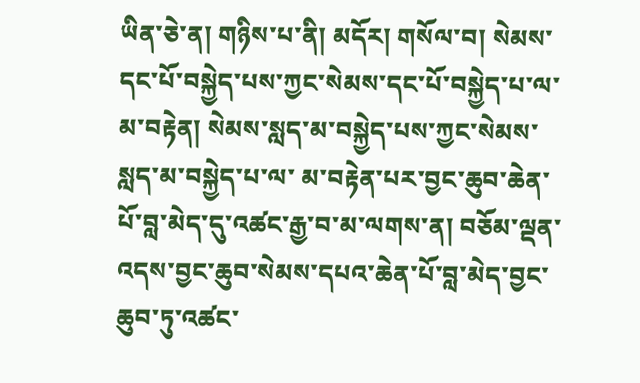ཡིན་ཅེ་ན། གཉིས་པ་ནི། མདོར། གསོལ་བ། སེམས་དང་པོ་བསྐྱེད་པས་ཀྱང་སེམས་དང་པོ་བསྐྱེད་པ་ལ་མ་བརྟེན། སེམས་སླད་མ་བསྐྱེད་པས་ཀྱང་སེམས་སླད་མ་བསྐྱེད་པ་ལ་ མ་བརྟེན་པར་བྱང་ཆུབ་ཆེན་པོ་བླ་མེད་དུ་འཚང་རྒྱ་བ་མ་ལགས་ན། བཅོམ་ལྡན་འདས་བྱང་ཆུབ་སེམས་དཔའ་ཆེན་པོ་བླ་མེད་བྱང་ཆུབ་ཏུ་འཚང་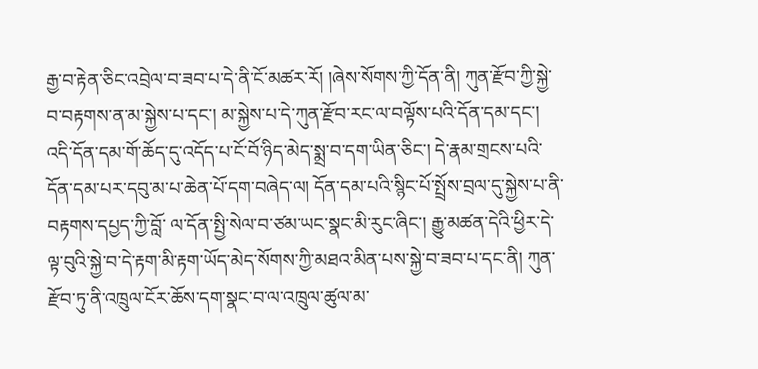རྒྱ་བ་རྟེན་ཅིང་འབྲེལ་བ་ཟབ་པ་དེ་ནི་ངོ་མཚར་རོ། །ཞེས་སོགས་ཀྱི་དོན་ནི། ཀུན་རྫོབ་ཀྱི་སྐྱེ་བ་བརྟགས་ན་མ་སྐྱེས་པ་དང་། མ་སྐྱེས་པ་དེ་ཀུན་རྫོབ་རང་ལ་བལྟོས་པའི་དོན་དམ་དང་། འདི་དོན་དམ་གོ་ཆོད་དུ་འདོད་པ་ངོ་བོ་ཉིད་མེད་སྨྲ་བ་དག་ཡིན་ཅིང་། དེ་རྣམ་གྲངས་པའི་དོན་དམ་པར་དབུ་མ་པ་ཆེན་པོ་དག་བཞེད་ལ། དོན་དམ་པའི་སྙིང་པོ་སྤྲོས་བྲལ་དུ་སྐྱེས་པ་ནི་བརྟགས་དཔྱད་ཀྱི་བློ་ ལ་དོན་སྤྱི་སེལ་བ་ཙམ་ཡང་སྣང་མི་རུང་ཞིང་། རྒྱུ་མཚན་དེའི་ཕྱིར་དེ་ལྟ་བུའི་སྐྱེ་བ་དེ་རྟག་མི་རྟག་ཡོད་མེད་སོགས་ཀྱི་མཐའ་མིན་པས་སྐྱེ་བ་ཟབ་པ་དང་ནི། ཀུན་རྫོབ་ཏུ་ནི་འཁྲུལ་ངོར་ཆོས་དག་སྣང་བ་ལ་འཁྲུལ་ཚུལ་མ་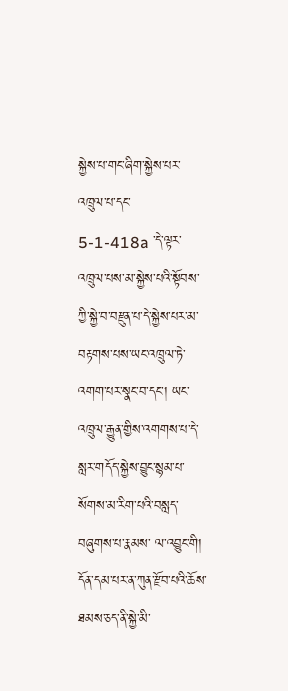སྐྱེས་པ་གང་ཞིག་སྐྱེས་པར་འཁྲུལ་པ་དང་ 5-1-418a ་དེ་ལྟར་འཁྲུལ་པས་མ་སྐྱེས་པའི་སྟོབས་ཀྱི་སྐྱེ་བ་བརྫུན་པ་དེ་སྐྱེས་པར་མ་བརྟགས་པས་ཡང་འཁྲུལ་ཏེ་འགག་པར་སྣང་བ་དང་། ཡང་འཁྲུལ་རྒྱུན་གྱིས་འགགས་པ་དེ་སླར་གདོད་སྐྱེས་བྱུང་སྙམ་པ་སོགས་མ་རིག་པའི་བསླད་བཞུགས་པ་རྣམས་ ལ་འབྱུང་གི། དོན་དམ་པར་ན་ཀུན་རྫོབ་པའི་ཆོས་ཐམས་ཅད་ནི་སྐྱེ་མི་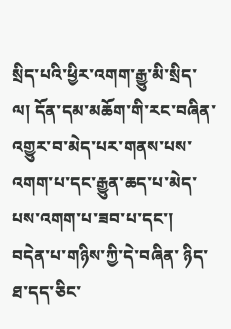སྲིད་པའི་ཕྱིར་འགག་རྒྱུ་མི་སྲིད་ལ། དོན་དམ་མཆོག་གི་རང་བཞིན་འགྱུར་བ་མེད་པར་གནས་པས་འགག་པ་དང་རྒྱུན་ཆད་པ་མེད་པས་འགག་པ་ཟབ་པ་དང་། བདེན་པ་གཉིས་ཀྱི་དེ་བཞིན་ ཉིད་ཐ་དད་ཅིང་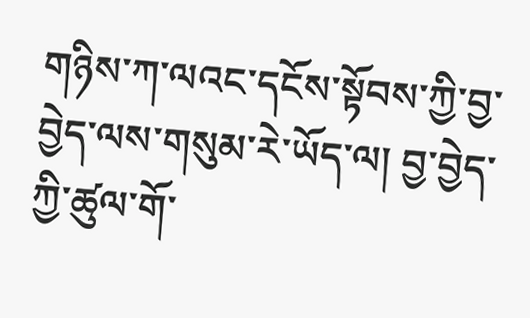གཉིས་ཀ་ལའང་དངོས་སྟོབས་ཀྱི་བྱ་བྱེད་ལས་གསུམ་རེ་ཡོད་ལ། བྱ་བྱེད་ཀྱི་ཚུལ་གོ་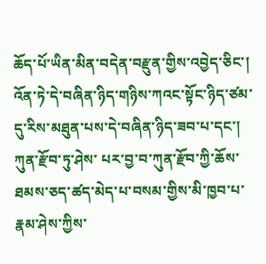ཆོད་པོ་ཡིན་མིན་བདེན་བརྫུན་གྱིས་འབྱེད་ཅིང་། འོན་ཏེ་དེ་བཞིན་ཉིད་གཉིས་ཀའང་སྟོང་ཉིད་ཙམ་དུ་རིས་མཐུན་པས་དེ་བཞིན་ཉིད་ཟབ་པ་དང་། ཀུན་རྫོབ་ཏུ་ཤེས་ པར་བྱ་བ་ཀུན་རྫོབ་ཀྱི་ཆོས་ཐམས་ཅད་ཚད་མེད་པ་བསམ་གྱིས་མི་ཁྱབ་པ་རྣམ་ཤེས་ཀྱིས་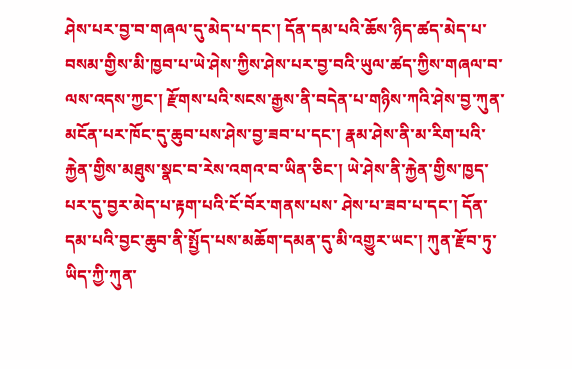ཤེས་པར་བྱ་བ་གཞལ་དུ་མེད་པ་དང་། དོན་དམ་པའི་ཆོས་ཉིད་ཚད་མེད་པ་བསམ་གྱིས་མི་ཁྱབ་པ་ཡེ་ཤེས་ཀྱིས་ཤེས་པར་བྱ་བའི་ཡུལ་ཚད་ཀྱིས་གཞལ་བ་ལས་འདས་ཀྱང་། རྫོགས་པའི་སངས་རྒྱས་ནི་བདེན་པ་གཉིས་ཀའི་ཤེས་བྱ་ཀུན་མངོན་པར་ཁོང་དུ་ཆུབ་པས་ཤེས་བྱ་ཟབ་པ་དང་། རྣམ་ཤེས་ནི་མ་རིག་པའི་རྐྱེན་གྱིས་མཐུས་སྣང་བ་རེས་འགའ་བ་ཡིན་ཅིང་། ཡེ་ཤེས་ནི་རྐྱེན་གྱིས་ཁྱད་པར་དུ་བྱར་མེད་པ་རྟག་པའི་ངོ་བོར་གནས་པས་ ཤེས་པ་ཟབ་པ་དང་། དོན་དམ་པའི་བྱང་ཆུབ་ནི་སྤྱོད་པས་མཆོག་དམན་དུ་མི་འགྱུར་ཡང་། ཀུན་རྫོབ་ཏུ་ཡིད་ཀྱི་ཀུན་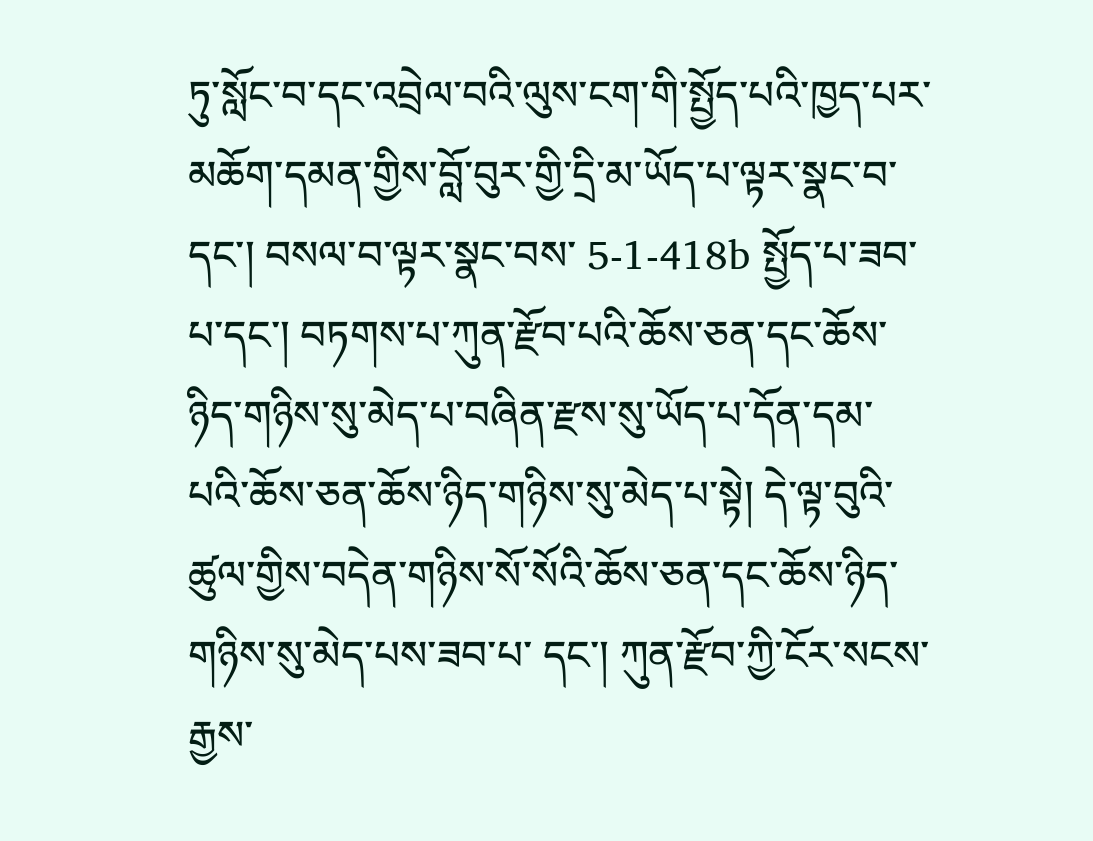ཏུ་སློང་བ་དང་འབྲེལ་བའི་ལུས་ངག་གི་སྤྱོད་པའི་ཁྱད་པར་མཆོག་དམན་གྱིས་བློ་བུར་གྱི་དྲི་མ་ཡོད་པ་ལྟར་སྣང་བ་དང་། བསལ་བ་ལྟར་སྣང་བས་ 5-1-418b སྤྱོད་པ་ཟབ་པ་དང་། བཏགས་པ་ཀུན་རྫོབ་པའི་ཆོས་ཅན་དང་ཆོས་ཉིད་གཉིས་སུ་མེད་པ་བཞིན་རྫས་སུ་ཡོད་པ་དོན་དམ་པའི་ཆོས་ཅན་ཆོས་ཉིད་གཉིས་སུ་མེད་པ་སྟེ། དེ་ལྟ་བུའི་ཚུལ་གྱིས་བདེན་གཉིས་སོ་སོའི་ཆོས་ཅན་དང་ཆོས་ཉིད་གཉིས་སུ་མེད་པས་ཟབ་པ་ དང་། ཀུན་རྫོབ་ཀྱི་ངོར་སངས་རྒྱས་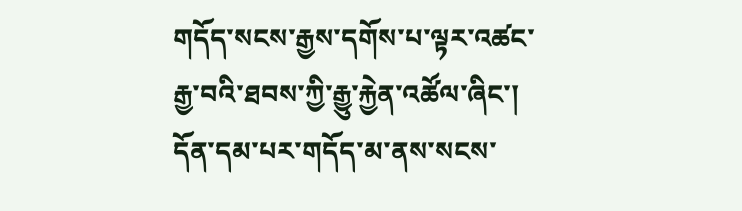གདོད་སངས་རྒྱས་དགོས་པ་ལྟར་འཚང་རྒྱ་བའི་ཐབས་ཀྱི་རྒྱུ་རྐྱེན་འཚོལ་ཞིང་། དོན་དམ་པར་གདོད་མ་ནས་སངས་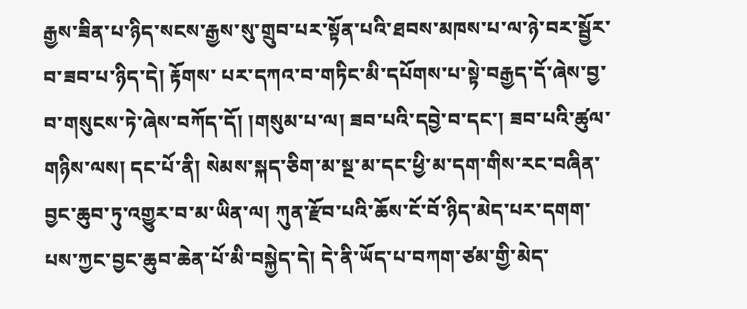རྒྱས་ཟིན་པ་ཉིད་སངས་རྒྱས་སུ་གྲུབ་པར་སྟོན་པའི་ཐབས་མཁས་པ་ལ་ཉེ་བར་སྦྱོར་བ་ཟབ་པ་ཉིད་དེ། རྟོགས་ པར་དཀའ་བ་གཏིང་མི་དཔོགས་པ་སྟེ་བརྒྱད་དོ་ཞེས་བྱ་བ་གསུངས་ཏེ་ཞེས་བཀོད་དོ། །གསུམ་པ་ལ། ཟབ་པའི་དབྱེ་བ་དང་། ཟབ་པའི་ཚུལ་གཉིས་ལས། དང་པོ་ནི། སེམས་སྐད་ཅིག་མ་སྔ་མ་དང་ཕྱི་མ་དག་གིས་རང་བཞིན་བྱང་ཆུབ་ཏུ་འགྱུར་བ་མ་ཡིན་ལ། ཀུན་རྫོབ་པའི་ཆོས་ངོ་བོ་ཉིད་མེད་པར་དགག་པས་ཀྱང་བྱང་ཆུབ་ཆེན་པོ་མི་བསྐྱེད་དེ། དེ་ནི་ཡོད་པ་བཀག་ཙམ་གྱི་མེད་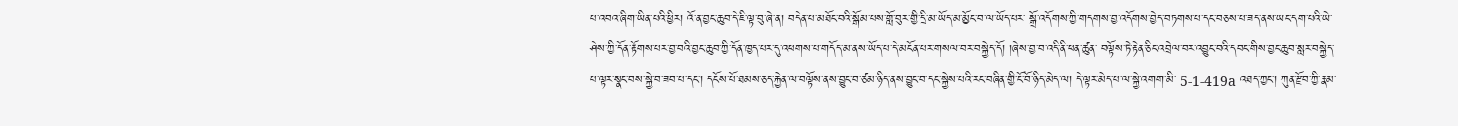པ་འབའ་ཞིག་ཡིན་པའི་ཕྱིར། འོ་ན་བྱང་ཆུབ་དེ་ཇི་ལྟ་བུ་ཞེ་ན། བདེན་པ་མཐོང་བའི་སྒོམ་པས་གློ་བུར་གྱི་དྲི་མ་ཡོད་མ་མྱོང་བ་ལ་ཡོད་པར་ སྒྲོ་འདོགས་ཀྱི་གདགས་བྱ་འདོགས་བྱེད་བཏགས་པ་དང་བཅས་པ་ཟད་ནས་ཡང་དག་པའི་ཡེ་ཤེས་ཀྱི་དོན་རྟོགས་པར་བྱ་བའི་བྱང་ཆུབ་ཀྱི་དོན་ཁྱད་པར་དུ་འཕགས་པ་གདོད་མ་ནས་ཡོད་པ་དེ་མངོན་པར་གསལ་བར་བསྐྱེད་དོ། །ཞེས་བྱ་བ་འདི་ནི་ཕན་ཚུན་ བལྟོས་ཏེ་རྟེན་ཅིང་འབྲེལ་བར་འབྱུང་བའི་དབང་གིས་བྱང་ཆུབ་སླར་བསྐྱེད་པ་ལྟར་སྣང་བས་སྐྱེ་བ་ཟབ་པ་དང་། དངོས་པོ་ཐམས་ཅད་རྐྱེན་ལ་བལྟོས་ནས་བྱུང་བ་ཙམ་ཉིད་ནས་བྱུང་བ་དང་སྐྱེས་པའི་རང་བཞིན་གྱི་ངོ་བོ་ཉིད་མེད་ལ། དེ་ལྟར་མེད་པ་ལ་སྐྱེ་འགག་མི་ 5-1-419a འཐད་ཀྱང་། ཀུན་རྫོབ་ཀྱི་རྣམ་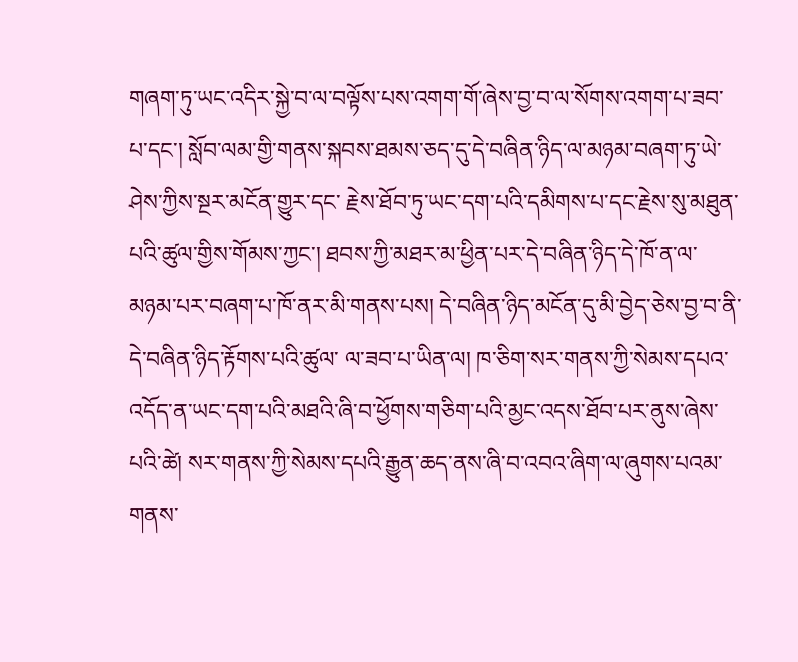གཞག་ཏུ་ཡང་འདིར་སྐྱེ་བ་ལ་བལྟོས་པས་འགག་གོ་ཞེས་བྱ་བ་ལ་སོགས་འགག་པ་ཟབ་པ་དང་། སློབ་ལམ་གྱི་གནས་སྐབས་ཐམས་ཅད་དུ་དེ་བཞིན་ཉིད་ལ་མཉམ་བཞག་ཏུ་ཡེ་ཤེས་ཀྱིས་སྔར་མངོན་གྱུར་དང་ རྗེས་ཐོབ་ཏུ་ཡང་དག་པའི་དམིགས་པ་དང་རྗེས་སུ་མཐུན་པའི་ཚུལ་གྱིས་གོམས་ཀྱང་། ཐབས་ཀྱི་མཐར་མ་ཕྱིན་པར་དེ་བཞིན་ཉིད་དེ་ཁོ་ན་ལ་མཉམ་པར་བཞག་པ་ཁོ་ནར་མི་གནས་པས། དེ་བཞིན་ཉིད་མངོན་དུ་མི་བྱེད་ཅེས་བྱ་བ་ནི་དེ་བཞིན་ཉིད་རྟོགས་པའི་ཚུལ་ ལ་ཟབ་པ་ཡིན་ལ། ཁ་ཅིག་སར་གནས་ཀྱི་སེམས་དཔའ་འདོད་ན་ཡང་དག་པའི་མཐའི་ཞི་བ་ཕྱོགས་གཅིག་པའི་མྱང་འདས་ཐོབ་པར་ནུས་ཞེས་པའི་ཚེ། སར་གནས་ཀྱི་སེམས་དཔའི་རྒྱུན་ཆད་ནས་ཞི་བ་འབའ་ཞིག་ལ་ཞུགས་པའམ་གནས་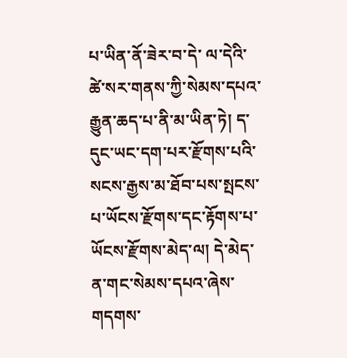པ་ཡིན་ནོ་ཟེར་བ་དེ་ ལ་དེའི་ཚེ་སར་གནས་ཀྱི་སེམས་དཔའ་རྒྱུན་ཆད་པ་ནི་མ་ཡིན་ཏེ། ད་དུང་ཡང་དག་པར་རྫོགས་པའི་སངས་རྒྱས་མ་ཐོབ་པས་སྤངས་པ་ཡོངས་རྫོགས་དང་རྟོགས་པ་ཡོངས་རྫོགས་མེད་ལ། དེ་མེད་ན་གང་སེམས་དཔའ་ཞེས་གདགས་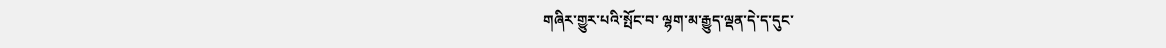གཞིར་གྱུར་པའི་སྤོང་བ་ ལྷག་མ་རྒྱུད་ལྡན་དེ་ད་དུང་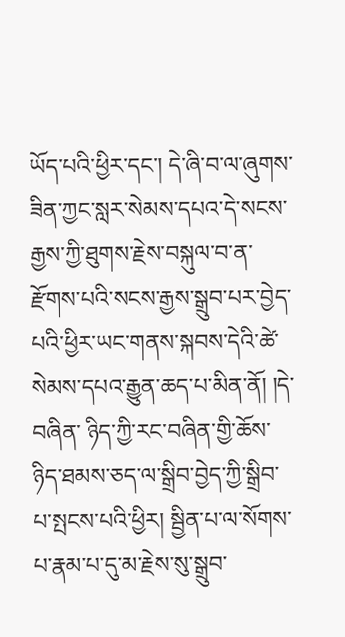ཡོད་པའི་ཕྱིར་དང་། དེ་ཞི་བ་ལ་ཞུགས་ཟིན་ཀྱང་སླར་སེམས་དཔའ་དེ་སངས་རྒྱས་ཀྱི་ཐུགས་རྗེས་བསྐུལ་བ་ན་རྫོགས་པའི་སངས་རྒྱས་སྒྲུབ་པར་བྱེད་པའི་ཕྱིར་ཡང་གནས་སྐབས་དེའི་ཚེ་སེམས་དཔའ་རྒྱུན་ཆད་པ་མིན་ནོ། །དེ་བཞིན་ ཉིད་ཀྱི་རང་བཞིན་གྱི་ཆོས་ཉིད་ཐམས་ཅད་ལ་སྒྲིབ་བྱེད་ཀྱི་སྒྲིབ་པ་སྤངས་པའི་ཕྱིར། སྦྱིན་པ་ལ་སོགས་པ་རྣམ་པ་དུ་མ་རྗེས་སུ་སྒྲུབ་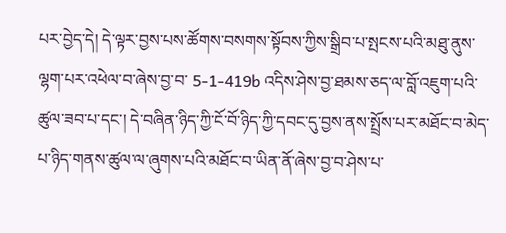པར་བྱེད་དེ། དེ་ལྟར་བྱས་པས་ཚོགས་བསགས་སྟོབས་ཀྱིས་སྒྲིབ་པ་སྤངས་པའི་མཐུ་ནུས་ལྷག་པར་འཕེལ་བ་ཞེས་བྱ་བ་ 5-1-419b འདིས་ཤེས་བྱ་ཐམས་ཅད་ལ་བློ་འཇུག་པའི་ཚུལ་ཟབ་པ་དང་། དེ་བཞིན་ཉིད་ཀྱི་ངོ་བོ་ཉིད་ཀྱི་དབང་དུ་བྱས་ནས་སྤྲོས་པར་མཐོང་བ་མེད་པ་ཉིད་གནས་ཚུལ་ལ་ཞུགས་པའི་མཐོང་བ་ཡིན་ནོ་ཞེས་བྱ་བ་ཤེས་པ་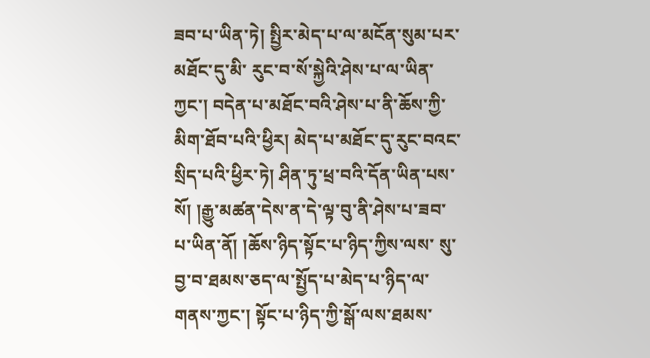ཟབ་པ་ཡིན་ཏེ། སྤྱིར་མེད་པ་ལ་མངོན་སུམ་པར་མཐོང་དུ་མི་ རུང་བ་སོ་སྐྱེའི་ཤེས་པ་ལ་ཡིན་ཀྱང་། བདེན་པ་མཐོང་བའི་ཤེས་པ་ནི་ཆོས་ཀྱི་མིག་ཐོབ་པའི་ཕྱིར། མེད་པ་མཐོང་དུ་རུང་བའང་སྲིད་པའི་ཕྱིར་ཏེ། ཤིན་ཏུ་ཕྲ་བའི་དོན་ཡིན་པས་སོ། །རྒྱུ་མཚན་དེས་ན་དེ་ལྟ་བུ་ནི་ཤེས་པ་ཟབ་པ་ཡིན་ནོ། །ཆོས་ཉིད་སྟོང་པ་ཉིད་ཀྱིས་ལས་ སུ་བྱ་བ་ཐམས་ཅད་ལ་སྤྱོད་པ་མེད་པ་ཉིད་ལ་གནས་ཀྱང་། སྟོང་པ་ཉིད་ཀྱི་སྒོ་ལས་ཐམས་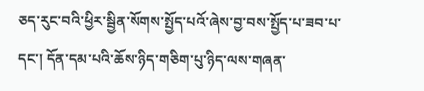ཅད་རུང་བའི་ཕྱིར་སྦྱིན་སོགས་སྤྱོད་པའོ་ཞེས་བྱ་བས་སྤྱོད་པ་ཟབ་པ་དང་། དོན་དམ་པའི་ཆོས་ཉིད་གཅིག་པུ་ཉིད་ལས་གཞན་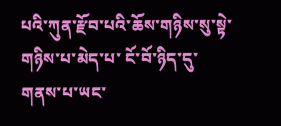པའི་ཀུན་རྫོབ་པའི་ཆོས་གཉིས་སུ་སྟེ་གཉིས་པ་མེད་པ་ ངོ་བོ་ཉིད་དུ་གནས་པ་ཡང་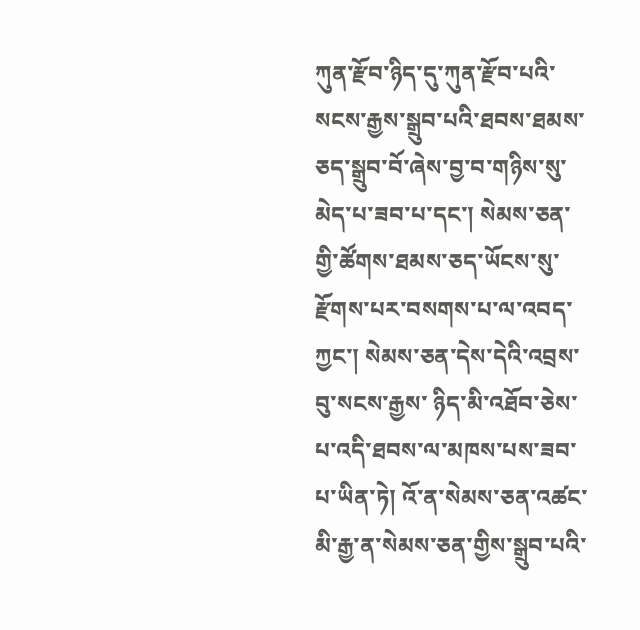ཀུན་རྫོབ་ཉིད་དུ་ཀུན་རྫོབ་པའི་སངས་རྒྱས་སྒྲུབ་པའི་ཐབས་ཐམས་ཅད་སྒྲུབ་བོ་ཞེས་བྱ་བ་གཉིས་སུ་མེད་པ་ཟབ་པ་དང་། སེམས་ཅན་གྱི་ཚོགས་ཐམས་ཅད་ཡོངས་སུ་རྫོགས་པར་བསགས་པ་ལ་འབད་ཀྱང་། སེམས་ཅན་དེས་དེའི་འབྲས་བུ་སངས་རྒྱས་ ཉིད་མི་འཐོབ་ཅེས་པ་འདི་ཐབས་ལ་མཁས་པས་ཟབ་པ་ཡིན་ཏེ། འོ་ན་སེམས་ཅན་འཚང་མི་རྒྱ་ན་སེམས་ཅན་གྱིས་སྒྲུབ་པའི་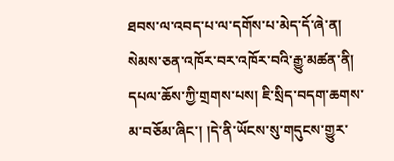ཐབས་ལ་འབད་པ་ལ་དགོས་པ་མེད་དོ་ཞེ་ན། སེམས་ཅན་འཁོར་བར་འཁོར་བའི་རྒྱུ་མཚན་ནི། དཔལ་ཆོས་ཀྱི་གྲགས་པས། ཇི་སྲིད་བདག་ཆགས་ མ་བཅོམ་ཞིང་། །དེ་ནི་ཡོངས་སུ་གདུངས་གྱུར་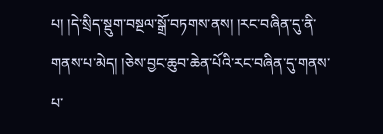པ། །དེ་སྲིད་སྡུག་བསྔལ་སྒྲོ་བཏགས་ནས། །རང་བཞིན་དུ་ནི་གནས་པ་མེད། །ཅེས་བྱང་ཆུབ་ཆེན་པོའི་རང་བཞིན་དུ་གནས་པ་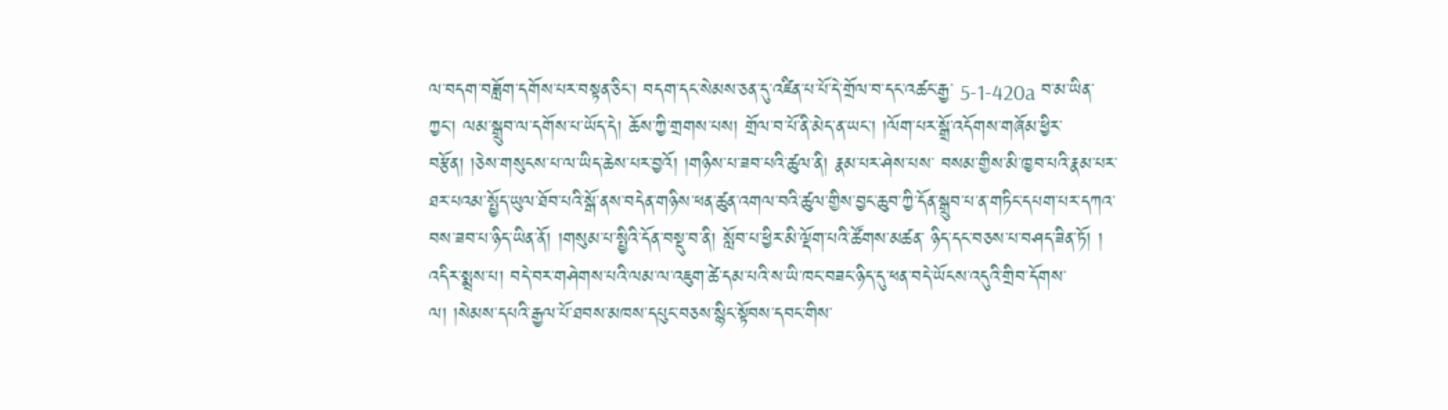ལ་བདག་བཟློག་དགོས་པར་བསྟན་ཅིང་། བདག་དང་སེམས་ཅན་དུ་འཛིན་པ་པོ་དེ་གྲོལ་བ་དང་འཚང་རྒྱ་ 5-1-420a བ་མ་ཡིན་ཀྱང་། ལམ་སྒྲུབ་ལ་དགོས་པ་ཡོད་དེ། ཆོས་ཀྱི་གྲགས་པས། གྲོལ་བ་པོ་ནི་མེད་ན་ཡང་། །ལོག་པར་སྒྲོ་འདོགས་གཞོམ་ཕྱིར་བརྩོན། །ཅེས་གསུངས་པ་ལ་ཡིད་ཆེས་པར་བྱའོ། །གཉིས་པ་ཟབ་པའི་ཚུལ་ནི། རྣམ་པར་ཤེས་པས་ བསམ་གྱིས་མི་ཁྱབ་པའི་རྣམ་པར་ཐར་པའམ་སྤྱོད་ཡུལ་ཐོབ་པའི་སྒོ་ནས་བདེན་གཉིས་ཕན་ཚུན་འགལ་བའི་ཚུལ་གྱིས་བྱང་ཆུབ་ཀྱི་དོན་སྒྲུབ་པ་ན་གཏིང་དཔག་པར་དཀའ་བས་ཟབ་པ་ཉིད་ཡིན་ནོ། །གསུམ་པ་སྤྱིའི་དོན་བསྡུ་བ་ནི། སློབ་པ་ཕྱིར་མི་ལྡོག་པའི་ཚོགས་མཚན་ ཉིད་དང་བཅས་པ་བཤད་ཟིན་ཏོ། ། འདིར་སྨྲས་པ། བདེ་བར་གཤེགས་པའི་ལམ་ལ་འཇུག་ཚེ་དམ་པའི་ས་ཡི་ཁང་བཟང་ཉིད་དུ་ཕན་བདེ་ཡོངས་འདུའི་གྲིབ་དོགས་ལ། །སེམས་དཔའི་རྒྱལ་པོ་ཐབས་མཁས་དཔུང་བཅས་སྙིང་སྟོབས་དབང་གིས་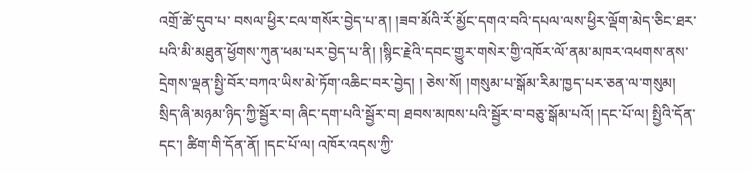འགྲོ་ཚེ་དུབ་པ་ བསལ་ཕྱིར་ངལ་གསོར་བྱེད་པ་ན། །ཟབ་མོའི་རོ་མྱོང་དགའ་བའི་དཔལ་ལས་ཕྱིར་ལྡོག་མེད་ཅིང་ཐར་པའི་མི་མཐུན་ཕྱོགས་ཀུན་ཕམ་པར་བྱེད་པ་ནི། །སྙིང་རྗེའི་དབང་གྱུར་གསེར་གྱི་འཁོར་ལོ་ནམ་མཁར་འཕགས་ནས་དྲེགས་ལྡན་སྤྱི་བོར་བཀའ་ཡིས་མེ་ཏོག་འཆིང་བར་བྱེད། ། ཅེས་སོ། །གསུམ་པ་སྒོམ་རིམ་ཁྱད་པར་ཅན་ལ་གསུམ། སྲིད་ཞི་མཉམ་ཉིད་ཀྱི་སྦྱོར་བ། ཞིང་དག་པའི་སྦྱོར་བ། ཐབས་མཁས་པའི་སྦྱོར་བ་བཅུ་སྒོམ་པའོ། །དང་པོ་ལ། སྤྱིའི་དོན་དང་། ཚིག་གི་དོན་ནོ། །དང་པོ་ལ། འཁོར་འདས་ཀྱི་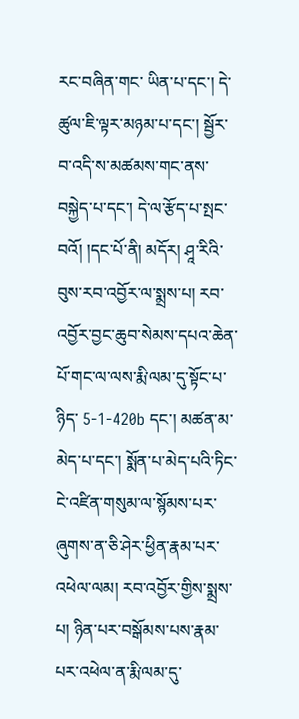རང་བཞིན་གང་ ཡིན་པ་དང་། དེ་ཚུལ་ཇི་ལྟར་མཉམ་པ་དང་། སྦྱོར་བ་འདི་ས་མཚམས་གང་ནས་བསྐྱེད་པ་དང་། དེ་ལ་རྩོད་པ་སྤང་བའོ། །དང་པོ་ནི། མདོར། ཤཱ་རིའི་བུས་རབ་འབྱོར་ལ་སྨྲས་པ། རབ་འབྱོར་བྱང་ཆུབ་སེམས་དཔའ་ཆེན་པོ་གང་ལ་ལས་རྨི་ལམ་དུ་སྟོང་པ་ཉིད་ 5-1-420b དང་། མཚན་མ་མེད་པ་དང་། སྨོན་པ་མེད་པའི་ཏིང་ངེ་འཛིན་གསུམ་ལ་སྙོམས་པར་ཞུགས་ན་ཅི་ཤེར་ཕྱིན་རྣམ་པར་འཕེལ་ལམ། རབ་འབྱོར་གྱིས་སྨྲས་པ། ཉིན་པར་བསྒོམས་པས་རྣམ་པར་འཕེལ་ན་རྨི་ལམ་དུ་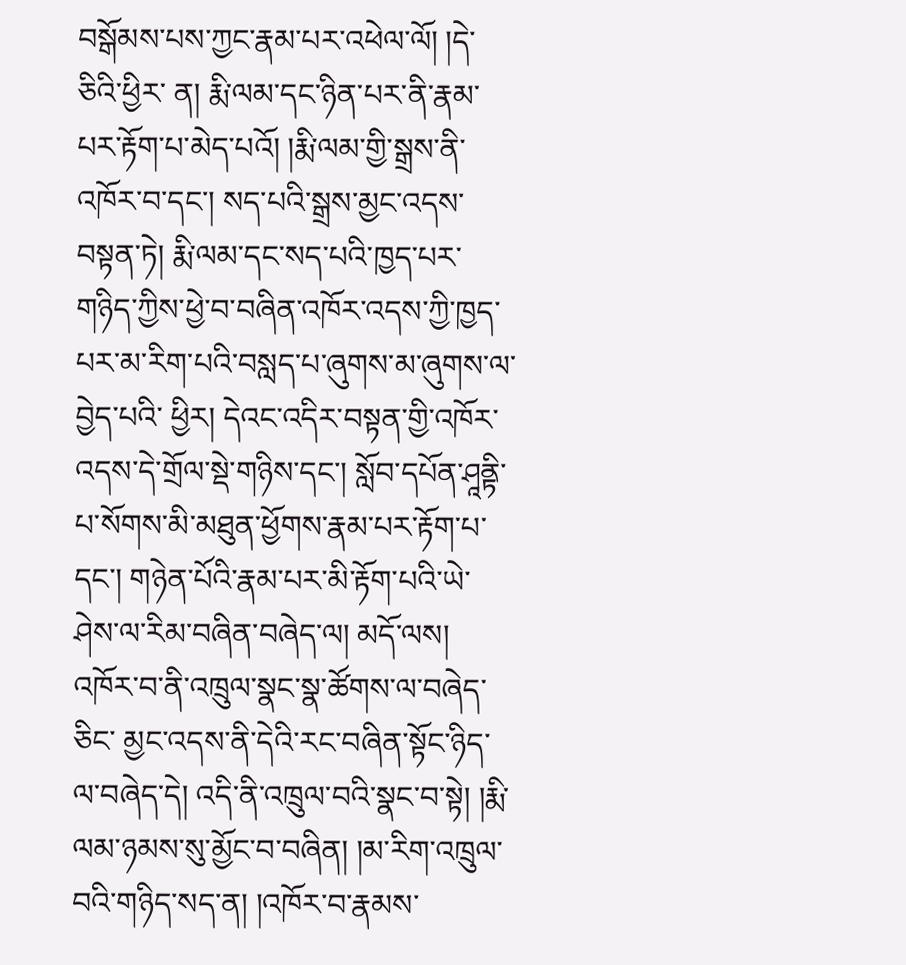བསྒོམས་པས་ཀྱང་རྣམ་པར་འཕེལ་ལོ། །དེ་ཅིའི་ཕྱིར་ ན། རྨི་ལམ་དང་ཉིན་པར་ནི་རྣམ་པར་རྟོག་པ་མེད་པའོ། །རྨི་ལམ་གྱི་སྒྲས་ནི་འཁོར་བ་དང་། སད་པའི་སྒྲས་མྱང་འདས་བསྟན་ཏེ། རྨི་ལམ་དང་སད་པའི་ཁྱད་པར་གཉིད་ཀྱིས་ཕྱེ་བ་བཞིན་འཁོར་འདས་ཀྱི་ཁྱད་པར་མ་རིག་པའི་བསླད་པ་ཞུགས་མ་ཞུགས་ལ་བྱེད་པའི་ ཕྱིར། དེའང་འདིར་བསྟན་གྱི་འཁོར་འདས་དེ་གྲོལ་སྡེ་གཉིས་དང་། སློབ་དཔོན་ཤཱནྟི་པ་སོགས་མི་མཐུན་ཕྱོགས་རྣམ་པར་རྟོག་པ་དང་། གཉེན་པོའི་རྣམ་པར་མི་རྟོག་པའི་ཡེ་ཤེས་ལ་རིམ་བཞིན་བཞེད་ལ། མདོ་ལས། འཁོར་བ་ནི་འཁྲུལ་སྣང་སྣ་ཚོགས་ལ་བཞེད་ཅིང་ མྱང་འདས་ནི་དེའི་རང་བཞིན་སྟོང་ཉིད་ལ་བཞེད་དེ། འདི་ནི་འཁྲུལ་བའི་སྣང་བ་སྟེ། །རྨི་ལམ་ཉམས་སུ་མྱོང་བ་བཞིན། །མ་རིག་འཁྲུལ་བའི་གཉིད་སད་ན། །འཁོར་བ་རྣམས་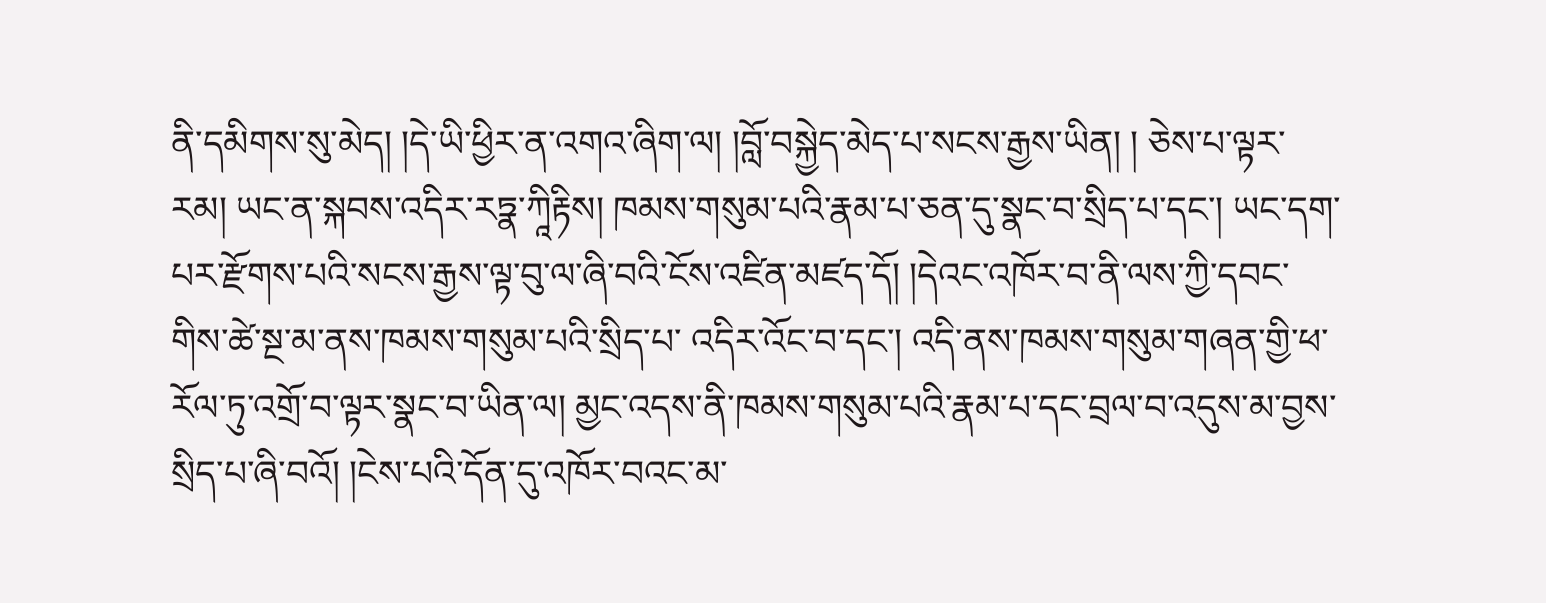ནི་དམིགས་སུ་མེད། །དེ་ཡི་ཕྱིར་ན་འགའ་ཞིག་ལ། །བློ་བསྐྱེད་མེད་པ་སངས་རྒྱས་ཡིན། ། ཅེས་པ་ལྟར་རམ། ཡང་ན་སྐབས་འདིར་རཏྣ་ཀཱིརྟིས། ཁམས་གསུམ་པའི་རྣམ་པ་ཅན་དུ་སྣང་བ་སྲིད་པ་དང་། ཡང་དག་པར་རྫོགས་པའི་སངས་རྒྱས་ལྟ་བུ་ལ་ཞི་བའི་ངོས་འཛིན་མཛད་དོ། །དེའང་འཁོར་བ་ནི་ལས་ཀྱི་དབང་གིས་ཚེ་སྔ་མ་ནས་ཁམས་གསུམ་པའི་སྲིད་པ་ འདིར་འོང་བ་དང་། འདི་ནས་ཁམས་གསུམ་གཞན་གྱི་ཕ་རོལ་ཏུ་འགྲོ་བ་ལྟར་སྣང་བ་ཡིན་ལ། མྱང་འདས་ནི་ཁམས་གསུམ་པའི་རྣམ་པ་དང་བྲལ་བ་འདུས་མ་བྱས་སྲིད་པ་ཞི་བའོ། །ངེས་པའི་དོན་དུ་འཁོར་བའང་མ་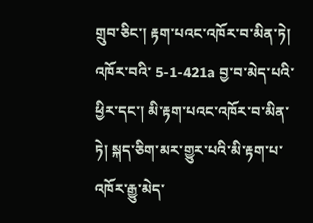གྲུབ་ཅིང་། རྟག་པའང་འཁོར་བ་མིན་ཏེ། འཁོར་བའི་ 5-1-421a བྱ་བ་མེད་པའི་ཕྱིར་དང་། མི་རྟག་པའང་འཁོར་བ་མིན་ཏེ། སྐད་ཅིག་མར་གྱུར་པའི་མི་རྟག་པ་འཁོར་རྒྱུ་མེད་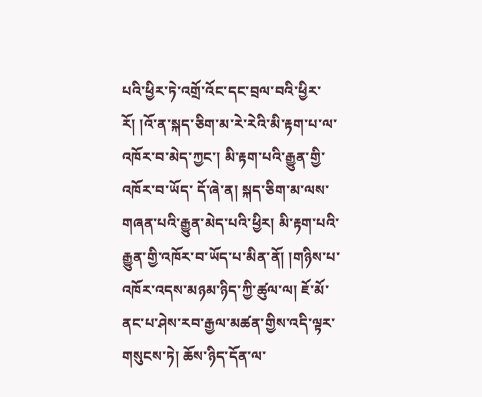པའི་ཕྱིར་ཏེ་འགྲོ་འོང་དང་བྲལ་བའི་ཕྱིར་རོ། །འོ་ན་སྐད་ཅིག་མ་རེ་རེའི་མི་རྟག་པ་ལ་འཁོར་བ་མེད་ཀྱང་། མི་རྟག་པའི་རྒྱུན་གྱི་འཁོར་བ་ཡོད་ དོ་ཞེ་ན། སྐད་ཅིག་མ་ལས་གཞན་པའི་རྒྱུན་མེད་པའི་ཕྱིར། མི་རྟག་པའི་རྒྱུན་གྱི་འཁོར་བ་ཡོད་པ་མིན་ནོ། །གཉིས་པ་འཁོར་འདས་མཉམ་ཉིད་ཀྱི་ཚུལ་ལ། ཇོ་མོ་ནང་པ་ཤེས་རབ་རྒྱལ་མཚན་གྱིས་འདི་ལྟར་གསུངས་ཏེ། ཆོས་ཉིད་དོན་ལ་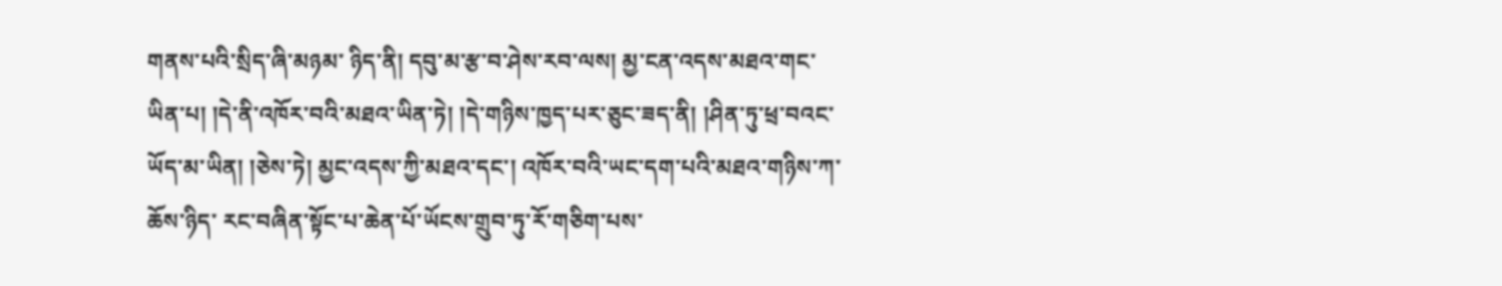གནས་པའི་སྲིད་ཞི་མཉམ་ ཉིད་ནི། དབུ་མ་རྩ་བ་ཤེས་རབ་ལས། མྱ་ངན་འདས་མཐའ་གང་ཡིན་པ། །དེ་ནི་འཁོར་བའི་མཐའ་ཡིན་ཏེ། །དེ་གཉིས་ཁྱད་པར་ཅུང་ཟད་ནི། །ཤིན་ཏུ་ཕྲ་བའང་ཡོད་མ་ཡིན། །ཅེས་ཏེ། མྱང་འདས་ཀྱི་མཐའ་དང་། འཁོར་བའི་ཡང་དག་པའི་མཐའ་གཉིས་ཀ་ཆོས་ཉིད་ རང་བཞིན་སྟོང་པ་ཆེན་པོ་ཡོངས་གྲུབ་ཏུ་རོ་གཅིག་པས་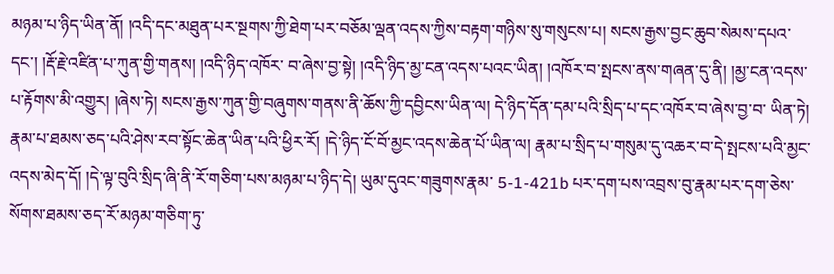མཉམ་པ་ཉིད་ཡིན་ནོ། །འདི་དང་མཐུན་པར་སྔགས་ཀྱི་ཐེག་པར་བཅོམ་ལྡན་འདས་ཀྱིས་བརྟག་གཉིས་སུ་གསུངས་པ། སངས་རྒྱས་བྱང་ཆུབ་སེམས་དཔའ་དང་། །རྡོ་རྗེ་འཛིན་པ་ཀུན་གྱི་གནས། །འདི་ཉིད་འཁོར་ བ་ཞེས་བྱ་སྟེ། །འདི་ཉིད་མྱ་ངན་འདས་པའང་ཡིན། །འཁོར་བ་སྤངས་ནས་གཞན་དུ་ནི། །མྱ་ངན་འདས་པ་རྟོགས་མི་འགྱུར། །ཞེས་ཏེ། སངས་རྒྱས་ཀུན་གྱི་བཞུགས་གནས་ནི་ཆོས་ཀྱི་དབྱིངས་ཡིན་ལ། དེ་ཉིད་དོན་དམ་པའི་སྲིད་པ་དང་འཁོར་བ་ཞེས་བྱ་བ་ ཡིན་ཏེ། རྣམ་པ་ཐམས་ཅད་པའི་ཤེས་རབ་སྟོང་ཆེན་ཡིན་པའི་ཕྱིར་རོ། །དེ་ཉིད་ངོ་བོ་མྱང་འདས་ཆེན་པོ་ཡིན་ལ། རྣམ་པ་སྲིད་པ་གསུམ་དུ་འཆར་བ་དེ་སྤངས་པའི་མྱང་འདས་མེད་དོ། །དེ་ལྟ་བུའི་སྲིད་ཞི་ནི་རོ་གཅིག་པས་མཉམ་པ་ཉིད་དེ། ཡུམ་དུའང་གཟུགས་རྣམ་ 5-1-421b པར་དག་པས་འབྲས་བུ་རྣམ་པར་དག་ཅེས་སོགས་ཐམས་ཅད་རོ་མཉམ་གཅིག་ཏུ་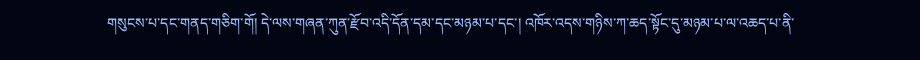གསུངས་པ་དང་གནད་གཅིག་གོ། དེ་ལས་གཞན་ཀུན་རྫོབ་འདི་དོན་དམ་དང་མཉམ་པ་དང་། འཁོར་འདས་གཉིས་ཀ་ཆད་སྟོང་དུ་མཉམ་པ་ལ་འཆད་པ་ནི་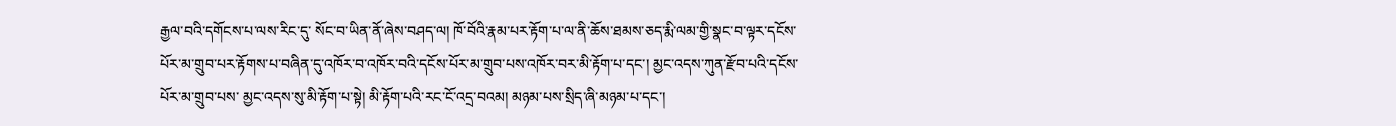རྒྱལ་བའི་དགོངས་པ་ལས་རིང་དུ་ སོང་བ་ཡིན་ནོ་ཞེས་བཤད་ལ། ཁོ་བོའི་རྣམ་པར་རྟོག་པ་ལ་ནི་ཆོས་ཐམས་ཅད་རྨི་ལམ་གྱི་སྣང་བ་ལྟར་དངོས་པོར་མ་གྲུབ་པར་རྟོགས་པ་བཞིན་དུ་འཁོར་བ་འཁོར་བའི་དངོས་པོར་མ་གྲུབ་པས་འཁོར་བར་མི་རྟོག་པ་དང་། མྱང་འདས་ཀུན་རྫོབ་པའི་དངོས་པོར་མ་གྲུབ་པས་ མྱང་འདས་སུ་མི་རྟོག་པ་སྟེ། མི་རྟོག་པའི་རང་ངོ་འདྲ་བའམ། མཉམ་པས་སྲིད་ཞི་མཉམ་པ་དང་།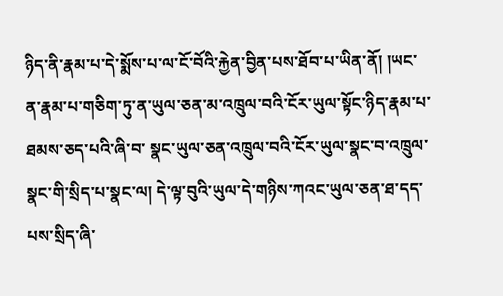ཉིད་ནི་རྣམ་པ་དེ་སྨོས་པ་ལ་ངོ་བོའི་རྐྱེན་བྱིན་པས་ཐོབ་པ་ཡིན་ནོ། །ཡང་ན་རྣམ་པ་གཅིག་ཏུ་ན་ཡུལ་ཅན་མ་འཁྲུལ་བའི་ངོར་ཡུལ་སྟོང་ཉིད་རྣམ་པ་ཐམས་ཅད་པའི་ཞི་བ་ སྣང་ཡུལ་ཅན་འཁྲུལ་བའི་ངོར་ཡུལ་སྣང་བ་འཁྲུལ་སྣང་གི་སྲིད་པ་སྣང་ལ། དེ་ལྟ་བུའི་ཡུལ་དེ་གཉིས་ཀའང་ཡུལ་ཅན་ཐ་དད་པས་སྲིད་ཞི་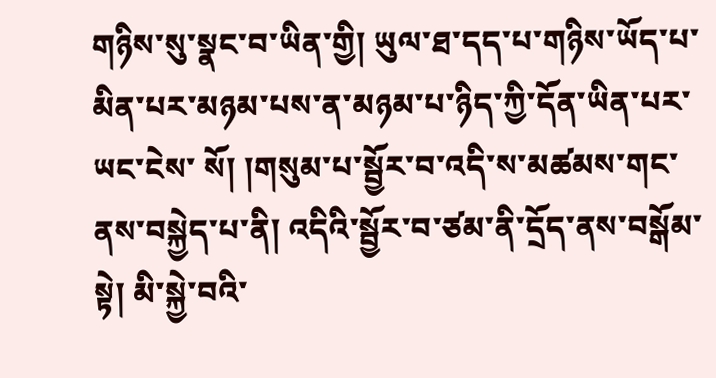གཉིས་སུ་སྣང་བ་ཡིན་གྱི། ཡུལ་ཐ་དད་པ་གཉིས་ཡོད་པ་མིན་པར་མཉམ་པས་ན་མཉམ་པ་ཉིད་ཀྱི་དོན་ཡིན་པར་ཡང་ངེས་ སོ། །གསུམ་པ་སྦྱོར་བ་འདི་ས་མཚམས་གང་ནས་བསྐྱེད་པ་ནི། འདིའི་སྦྱོར་བ་ཙམ་ནི་དྲོད་ནས་བསྒོམ་སྟེ། མི་སྐྱེ་བའི་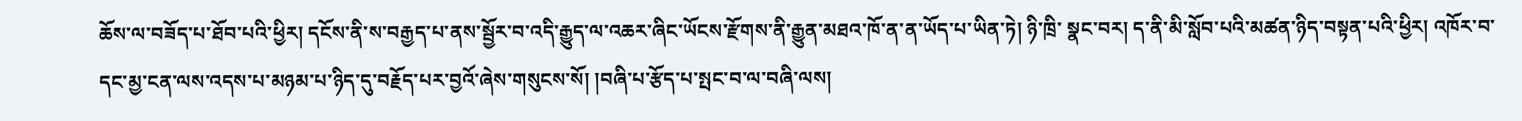ཆོས་ལ་བཟོད་པ་ཐོབ་པའི་ཕྱིར། དངོས་ནི་ས་བརྒྱད་པ་ནས་སྦྱོར་བ་འདི་རྒྱུད་ལ་འཆར་ཞིང་ཡོངས་རྫོགས་ནི་རྒྱུན་མཐའ་ཁོ་ན་ན་ཡོད་པ་ཡིན་ཏེ། ཉི་ཁྲི་ སྣང་བར། ད་ནི་མི་སློབ་པའི་མཚན་ཉིད་བསྟན་པའི་ཕྱིར། འཁོར་བ་དང་མྱ་ངན་ལས་འདས་པ་མཉམ་པ་ཉིད་དུ་བརྗོད་པར་བྱའོ་ཞེས་གསུངས་སོ། །བཞི་པ་རྩོད་པ་སྤང་བ་ལ་བཞི་ལས།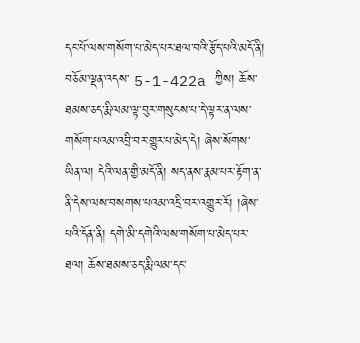དང་པོ་ལས་གསོག་པ་མེད་པར་ཐལ་བའི་རྩོད་པའི་མདོ་ནི། བཅོམ་ལྡན་འདས་ 5-1-422a ཀྱིས། ཆོས་ཐམས་ཅད་རྨི་ལམ་ལྟ་བུར་གསུངས་པ་དེ་ལྟར་ན་ལས་གསོག་པའམ་འབྲི་བར་གྱུར་པ་མེད་དེ། ཞེས་སོགས་ཡིན་ལ། དེའི་ལན་གྱི་མདོ་ནི། སད་ནས་རྣམ་པར་རྟོག་ན་ནི་དེས་ལས་བསགས་པའམ་འདྲི་བར་འགྱུར་རོ། །ཞེས་པའི་དོན་ནི། དགེ་མི་དགེའི་ལས་གསོག་པ་མེད་པར་ཐལ། ཆོས་ཐམས་ཅད་རྨི་ལམ་དང་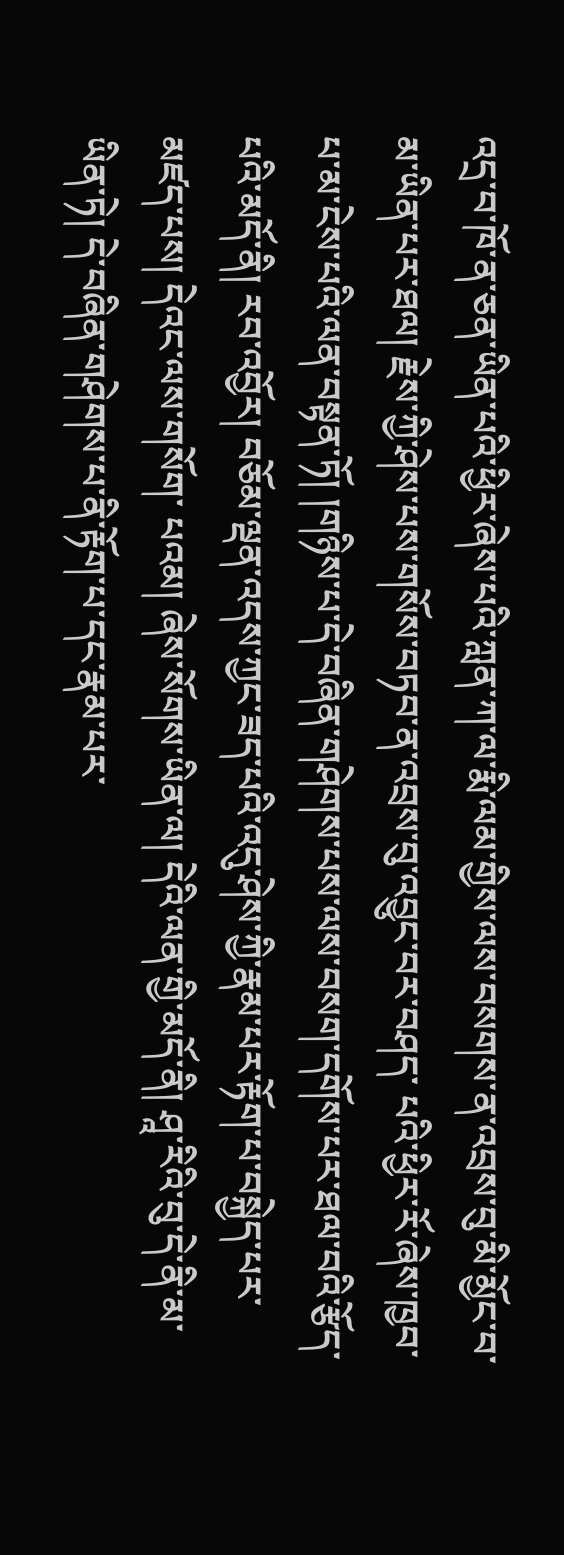འདྲ་བ་ཁོ་ན་ཅན་ཡིན་པའི་ཕྱིར་ཞེས་པའི་ཀླན་ཀ་ལ་རྨི་ལམ་གྱིས་ལས་བསགས་ན་འབྲས་བུ་མི་མྱོང་བ་མ་ཡིན་པར་ཐལ། རྗེས་ཀྱི་ཤེས་པས་གསོས་བཏབ་ན་འབྲས་བུ་འབྱུང་བར་བཤད་ པའི་ཕྱིར་རོ་ཞེས་ཁྱབ་པ་མ་ངེས་པའི་ལན་བསྟན་ཏོ། །གཉིས་པ་དེ་བཞིན་གཤེགས་པས་ལས་བསག་དགོས་པར་ཐལ་བའི་རྩོད་པའི་མདོ་ནི། རབ་འབྱོར། བཅོམ་ལྡན་འདས་ཀྱང་ཟད་པའི་འདུ་ཤེས་ཀྱི་རྣམ་པར་རྟོག་པ་བསྐྱེད་པར་མཛད་པས། དེའང་ལས་གསོག་ པའམ། ཞེས་སོགས་ཡིན་ལ། དེའི་ལན་གྱི་མདོ་ནི། ཤཱ་རིའི་བུ་དེ་ནི་མ་ཡིན་ཏེ། དེ་བཞིན་གཤེགས་པ་ནི་རྟོག་པ་དང་རྣམ་པར་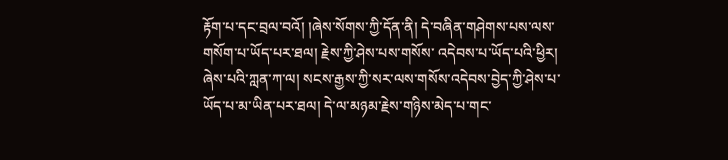རྟོག་པ་དང་བྲལ་བའོ། །ཞེས་སོགས་ཀྱི་དོན་ནི། དེ་བཞིན་གཤེགས་པས་ལས་གསོག་པ་ཡོད་པར་ཐལ། རྗེས་ཀྱི་ཤེས་པས་གསོས་ འདེབས་པ་ཡོད་པའི་ཕྱིར། ཞེས་པའི་ཀླན་ཀ་ལ། སངས་རྒྱས་ཀྱི་སར་ལས་གསོས་འདེབས་བྱེད་ཀྱི་ཤེས་པ་ཡོད་པ་མ་ཡིན་པར་ཐལ། དེ་ལ་མཉམ་རྗེས་གཉིས་མེད་པ་གང་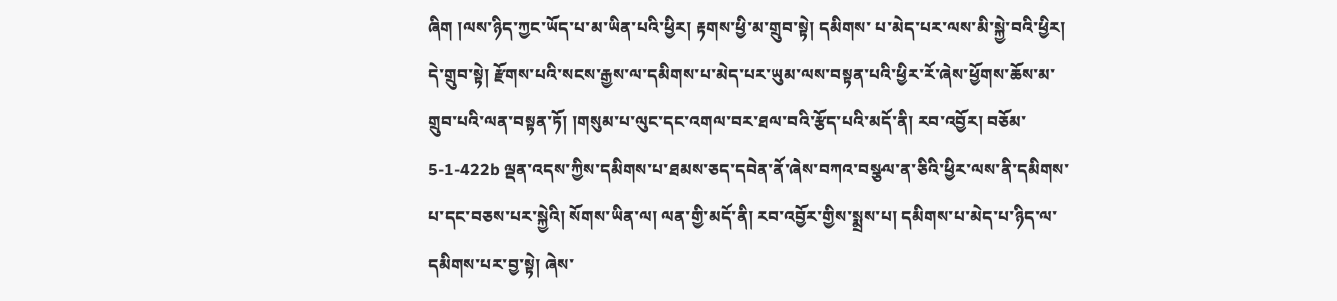ཞིག །ལས་ཉིད་ཀྱང་ཡོད་པ་མ་ཡིན་པའི་ཕྱིར། རྟགས་ཕྱི་མ་གྲུབ་སྟེ། དམིགས་ པ་མེད་པར་ལས་མི་སྐྱེ་བའི་ཕྱིར། དེ་གྲུབ་སྟེ། རྫོགས་པའི་སངས་རྒྱས་ལ་དམིགས་པ་མེད་པར་ཡུམ་ལས་བསྟན་པའི་ཕྱིར་རོ་ཞེས་ཕྱོགས་ཆོས་མ་གྲུབ་པའི་ལན་བསྟན་ཏོ། །གསུམ་པ་ལུང་དང་འགལ་བར་ཐལ་བའི་རྩོད་པའི་མདོ་ནི། རབ་འབྱོར། བཅོམ་ 5-1-422b ལྡན་འདས་ཀྱིས་དམིགས་པ་ཐམས་ཅད་དབེན་ནོ་ཞེས་བཀའ་བསྩལ་ན་ཅིའི་ཕྱིར་ལས་ནི་དམིགས་པ་དང་བཅས་པར་སྐྱེའི། སོགས་ཡིན་ལ། ལན་གྱི་མདོ་ནི། རབ་འབྱོར་གྱིས་སྨྲས་པ། དམིགས་པ་མེད་པ་ཉིད་ལ་དམིགས་པར་བྱ་སྟེ། ཞེས་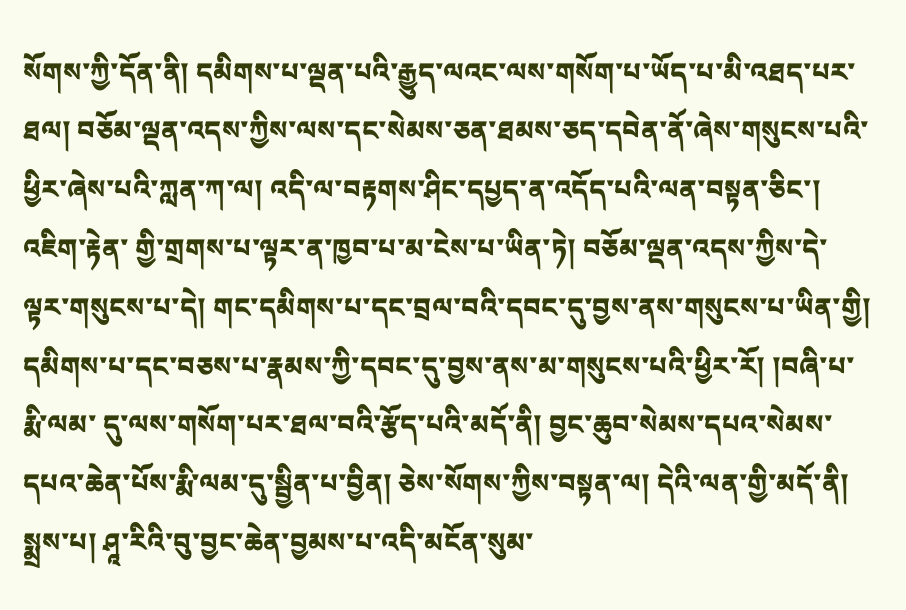སོགས་ཀྱི་དོན་ནི། དམིགས་པ་ལྡན་པའི་རྒྱུད་ལའང་ལས་གསོག་པ་ཡོད་པ་མི་འཐད་པར་ཐལ། བཅོམ་ལྡན་འདས་ཀྱིས་ལས་དང་སེམས་ཅན་ཐམས་ཅད་དབེན་ནོ་ཞེས་གསུངས་པའི་ཕྱིར་ཞེས་པའི་ཀླན་ཀ་ལ། འདི་ལ་བརྟགས་ཤིང་དཔྱད་ན་འདོད་པའི་ལན་བསྟན་ཅིང་། འཇིག་རྟེན་ གྱི་གྲགས་པ་ལྟར་ན་ཁྱབ་པ་མ་ངེས་པ་ཡིན་ཏེ། བཅོམ་ལྡན་འདས་ཀྱིས་དེ་ལྟར་གསུངས་པ་དེ། གང་དམིགས་པ་དང་བྲལ་བའི་དབང་དུ་བྱས་ནས་གསུངས་པ་ཡིན་གྱི། དམིགས་པ་དང་བཅས་པ་རྣམས་ཀྱི་དབང་དུ་བྱས་ནས་མ་གསུངས་པའི་ཕྱིར་རོ། །བཞི་པ་རྨི་ལམ་ དུ་ལས་གསོག་པར་ཐལ་བའི་རྩོད་པའི་མདོ་ནི། བྱང་ཆུབ་སེམས་དཔའ་སེམས་དཔའ་ཆེན་པོས་རྨི་ལམ་དུ་སྦྱིན་པ་བྱིན། ཅེས་སོགས་ཀྱིས་བསྟན་ལ། དེའི་ལན་གྱི་མདོ་ནི། སྨྲས་པ། ཤཱ་རིའི་བུ་བྱང་ཆེན་བྱམས་པ་འདི་མངོན་སུམ་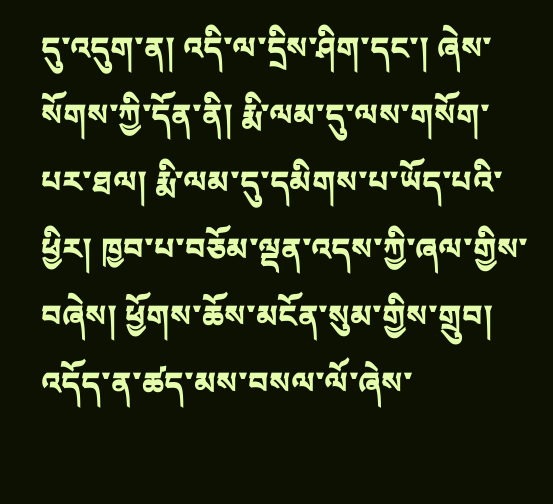དུ་འདུག་ན། འདི་ལ་དྲིས་ཤིག་དང་། ཞེས་སོགས་ཀྱི་དོན་ནི། རྨི་ལམ་དུ་ལས་གསོག་པར་ཐལ། རྨི་ལམ་དུ་དམིགས་པ་ཡོད་པའི་ཕྱིར། ཁྱབ་པ་བཅོམ་ལྡན་འདས་ཀྱི་ཞལ་གྱིས་བཞེས། ཕྱོགས་ཆོས་མངོན་སུམ་གྱིས་གྲུབ། འདོད་ན་ཚད་མས་བསལ་ལོ་ཞེས་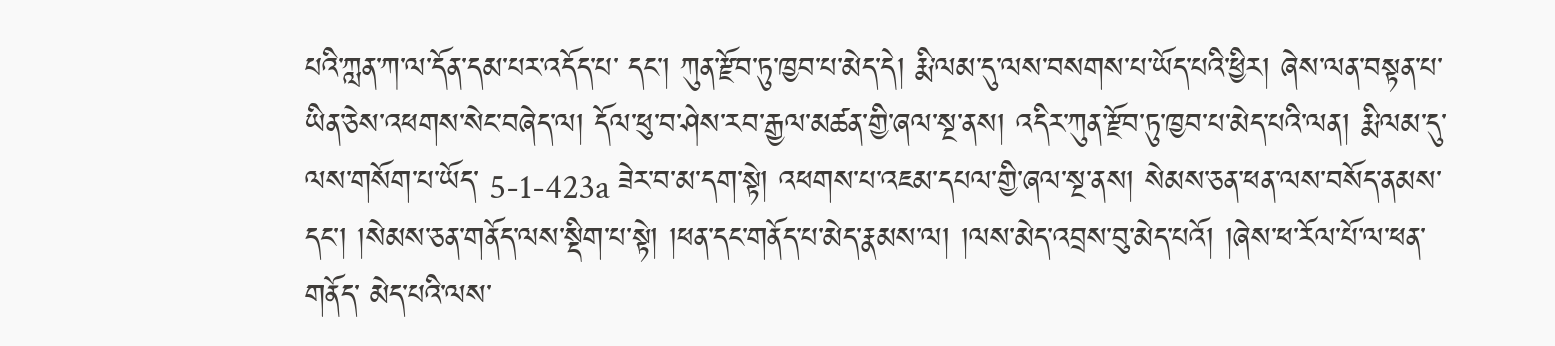པའི་ཀླན་ཀ་ལ་དོན་དམ་པར་འདོད་པ་ དང་། ཀུན་རྫོབ་ཏུ་ཁྱབ་པ་མེད་དེ། རྨི་ལམ་དུ་ལས་བསགས་པ་ཡོད་པའི་ཕྱིར། ཞེས་ལན་བསྟན་པ་ཡིན་ཅེས་འཕགས་སེང་བཞེད་ལ། དོལ་ཕུ་བ་ཤེས་རབ་རྒྱལ་མཚན་གྱི་ཞལ་སྔ་ནས། འདིར་ཀུན་རྫོབ་ཏུ་ཁྱབ་པ་མེད་པའི་ལན། རྨི་ལམ་དུ་ལས་གསོག་པ་ཡོད་ 5-1-423a ཟེར་བ་མ་དག་སྟེ། འཕགས་པ་འཇམ་དཔལ་གྱི་ཞལ་སྔ་ནས། སེམས་ཅན་ཕན་ལས་བསོད་ནམས་དང་། །སེམས་ཅན་གནོད་ལས་སྡིག་པ་སྟེ། །ཕན་དང་གནོད་པ་མེད་རྣམས་ལ། །ལས་མེད་འབྲས་བུ་མེད་པའོ། །ཞེས་ཕ་རོལ་པོ་ལ་ཕན་གནོད་ མེད་པའི་ལས་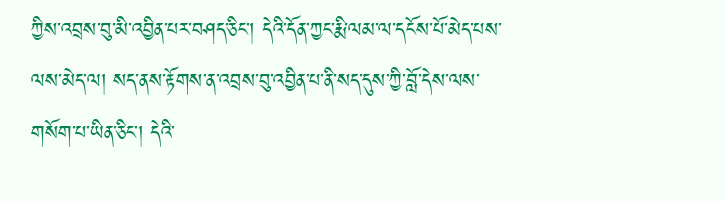ཀྱིས་འབྲས་བུ་མི་འབྱིན་པར་བཤད་ཅིང་། དེའི་དོན་ཀྱང་རྨི་ལམ་ལ་དངོས་པོ་མེད་པས་ལས་མེད་ལ། སད་ནས་རྟོགས་ན་འབྲས་བུ་འབྱིན་པ་ནི་སད་དུས་ཀྱི་བློ་དེས་ལས་གསོག་པ་ཡིན་ཅིང་། དེའི་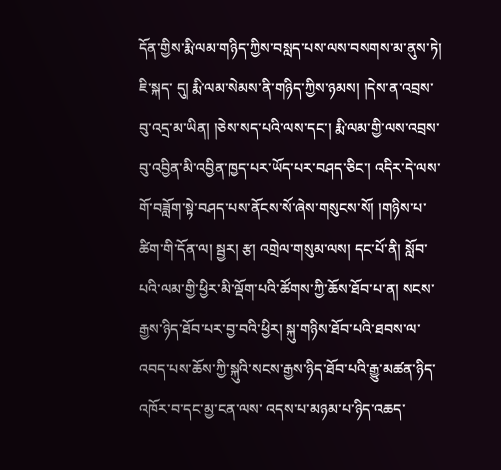དོན་གྱིས་རྨི་ལམ་གཉིད་ཀྱིས་བསླད་པས་ལས་བསགས་མ་ནུས་ཏེ། ཇི་སྐད་ དུ། རྨི་ལམ་སེམས་ནི་གཉིད་ཀྱིས་ཉམས། །དེས་ན་འབྲས་བུ་འདྲ་མ་ཡིན། །ཅེས་སད་པའི་ལས་དང་། རྨི་ལམ་གྱི་ལས་འབྲས་བུ་འབྱིན་མི་འབྱིན་ཁྱད་པར་ཡོད་པར་བཤད་ཅིང་། འདིར་དེ་ལས་གོ་བཟློག་སྟེ་བཤད་པས་ནོངས་སོ་ཞེས་གསུངས་སོ། །གཉིས་པ་ཚིག་གི་དོན་ལ། སྦྱར། རྩ། འགྲེལ་གསུམ་ལས། དང་པོ་ནི། སློབ་པའི་ལམ་གྱི་ཕྱིར་མི་ལྡོག་པའི་ཚོགས་ཀྱི་ཆོས་ཐོབ་པ་ན། སངས་རྒྱས་ཉིད་ཐོབ་པར་བྱ་བའི་ཕྱིར། སྐུ་གཉིས་ཐོབ་པའི་ཐབས་ལ་འབད་པས་ཆོས་ཀྱི་སྐུའི་སངས་རྒྱས་ཉིད་ཐོབ་པའི་རྒྱུ་མཚན་ཉིད་འཁོར་བ་དང་མྱ་ངན་ལས་ འདས་པ་མཉམ་པ་ཉིད་འཆད་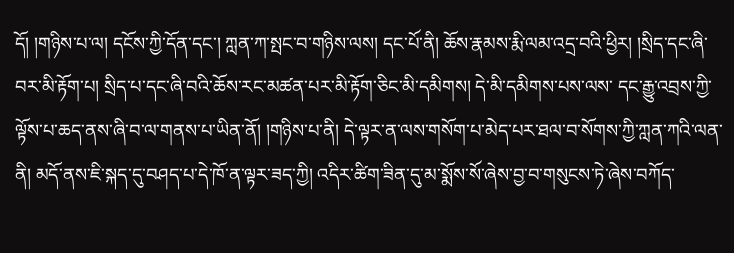དོ། །གཉིས་པ་ལ། དངོས་ཀྱི་དོན་དང་། ཀླན་ཀ་སྤང་བ་གཉིས་ལས། དང་པོ་ནི། ཆོས་རྣམས་རྨི་ལམ་འདྲ་བའི་ཕྱིར། །སྲིད་དང་ཞི་བར་མི་རྟོག་པ། སྲིད་པ་དང་ཞི་བའི་ཆོས་རང་མཚན་པར་མི་རྟོག་ཅིང་མི་དམིགས། དེ་མི་དམིགས་པས་ལས་ དང་རྒྱུ་འབྲས་ཀྱི་ལྟོས་པ་ཆད་ནས་ཞི་བ་ལ་གནས་པ་ཡིན་ནོ། །གཉིས་པ་ནི། དེ་ལྟར་ན་ལས་གསོག་པ་མེད་པར་ཐལ་བ་སོགས་ཀྱི་ཀླན་ཀའི་ལན་ནི། མདོ་ནས་ཇི་སྐད་དུ་བཤད་པ་དེ་ཁོ་ན་ལྟར་ཟད་ཀྱི། འདིར་ཚིག་ཟིན་དུ་མ་སྨོས་སོ་ཞེས་བྱ་བ་གསུངས་ཏེ་ཞེས་བཀོད་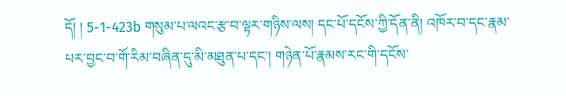དོ། ། 5-1-423b གསུམ་པ་ལའང་རྩ་བ་ལྟར་གཉིས་ལས། དང་པོ་དངོས་ཀྱི་དོན་ནི། འཁོར་བ་དང་རྣམ་པར་བྱང་བ་གོ་རིམ་བཞིན་དུ་མི་མཐུན་པ་དང་། གཉེན་པོ་རྣམས་རང་གི་དངོས་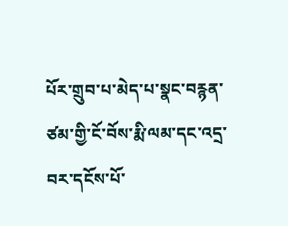པོར་གྲུབ་པ་མེད་པ་སྣང་བརྙན་ཙམ་གྱི་ངོ་བོས་རྨི་ལམ་དང་འདྲ་བར་དངོས་པོ་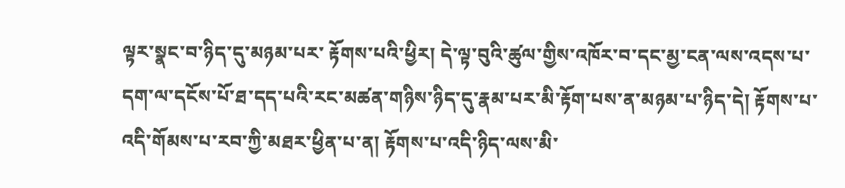ལྟར་སྣང་བ་ཉིད་དུ་མཉམ་པར་ རྟོགས་པའི་ཕྱིར། དེ་ལྟ་བུའི་ཚུལ་གྱིས་འཁོར་བ་དང་མྱ་ངན་ལས་འདས་པ་དག་ལ་དངོས་པོ་ཐ་དད་པའི་རང་མཚན་གཉིས་ཉིད་དུ་རྣམ་པར་མི་རྟོག་པས་ན་མཉམ་པ་ཉིད་དེ། རྟོགས་པ་འདི་གོམས་པ་རབ་ཀྱི་མཐར་ཕྱིན་པ་ན། རྟོགས་པ་འདི་ཉིད་ལས་མི་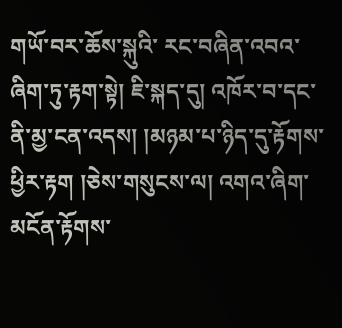གཡོ་བར་ཆོས་སྐུའི་ རང་བཞིན་འབའ་ཞིག་ཏུ་རྟག་སྟེ། ཇི་སྐད་དུ། འཁོར་བ་དང་ནི་མྱ་ངན་འདས། །མཉམ་པ་ཉིད་དུ་རྟོགས་ཕྱིར་རྟག །ཅེས་གསུངས་ལ། འགའ་ཞིག་མངོན་རྟོགས་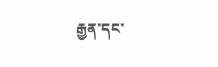རྒྱན་དང་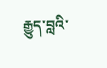རྒྱུད་བླའི་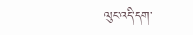ལུང་འདི་དག་